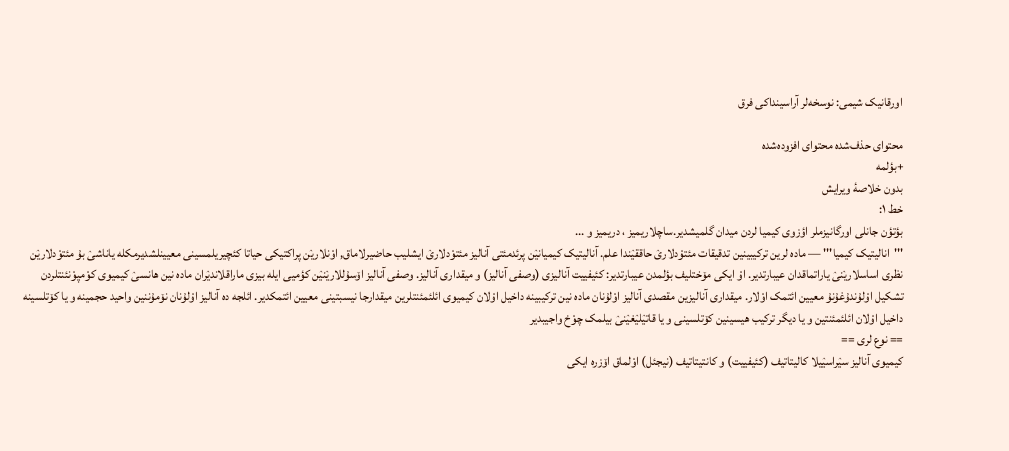اورقانیک شیمی: نوسخه‌لر آراسینداکی فرق

محتوای حذف‌شده محتوای افزوده‌شده
+بؤلمه
بدون خلاصۀ ویرایش
خط ۱:
بؤتؤن جانلی اورگانیزملر اؤزوی کیمیا لردن میدان گلمیشدیر.ساچلاریمیز ، دریمیز و ...
'''انالیتیک کیمیا''' — ماده لرین ترکیبینین تدقیقات مئتوْدلاریٛ حاققیٛندا علم. آنالیتیک کیمیانیٛن پرئدمئتی آنالیز مئتوْدلاریٛ ایشلیب حاضیرلاماق, اوْنلاریٛن پراکتیکی حیاتا کئچیریلمسینی معیینلشدیرمکله یاناشیٛ بۇ مئتوْدلاریٛن نظری اساسلاریٛنیٛ یاراتماقدان عیبارتدیر. اوْ ایکی مۆختلیف بؤلمدن عیبارتدیر: کئیفییت آنالیزی (وصفی آنالیز) و میقداری آنالیز. وصفی آنالیز اۆسۇللاریٛنیٛن کؤمیی ایله بیزی ماراقلاندیٛران ماده نین هانسیٛ کیمیوی کوْمپوْنئنتلردن تشکیل اوْلۇندۇغۇنۇ معیین ائتمک اوْلار. میقداری آنالیزین مقصدی آنالیز اوْلۇنان ماده نین ترکیبینه داخیل اوْلان کیمیوی ائلئمئنتلرین میقدارجا نیسبتینی معیین ائتمکدیر. ائلجه ده آنالیز اوْلۇنان نۆمۇننین واحید حجمینه و یا کۆتلسینه داخیل اوْلان ائلئمئنتین و یا دیگر ترکیب هیسینین کۆتلسینی و یا قاتیٛلیٛغیٛنیٛ بیلمک چوْخ واجیبدیر
== نوع لری ==
کیمیوی آنالیز سیٛراسیٛیلا کالیتاتیف (کئیفییت) و کانتیتاتیف (نیجئل) اوْلماق اۆزره ایکی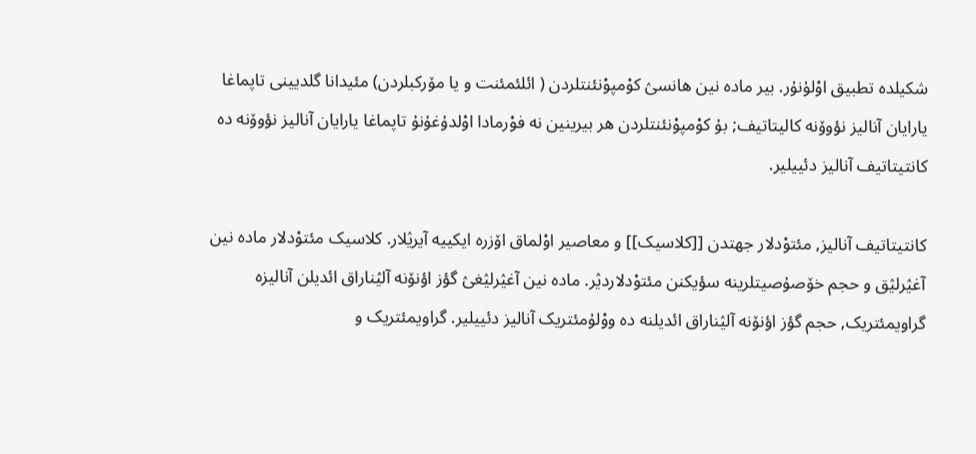شکیلده تطبیق اوْلۇنۇر. بیر ماده نین هانسیٛ کوْمپوْنئنتلردن ( ائلئمئنت و یا مۆرکبلردن) مئیدانا گلدیینی تاپماغا یارایان آنالیز نؤوۆنه کالیتاتیف; بۇ کوْمپوْنئنتلردن هر بیرینین نه فوْرمادا اوْلدۇغۇنۇ تاپماغا یارایان آنالیز نؤوۆنه ده کانتیتاتیف آنالیز دئییلیر.

کانتیتاتیف آنالیز, مئتوْدلار جهتدن [[کلاسیک]] و معاصیر اوْلماق اۆزره ایکییه آیریٛلار. کلاسیک مئتوْدلار ماده نین آغیٛرلیٛق و حجم خۆصۇصیتلرینه سؤیکنن مئتوْدلاردیٛر. ماده نین آغیٛرلیٛغیٛ گؤز اؤنۆنه آلیٛناراق ائدیلن آنالیزه گراویمئتریک, حجم گؤز اؤنۆنه آلیٛناراق ائدیلنه ده ووْلۇمئتریک آنالیز دئییلیر. گراویمئتریک و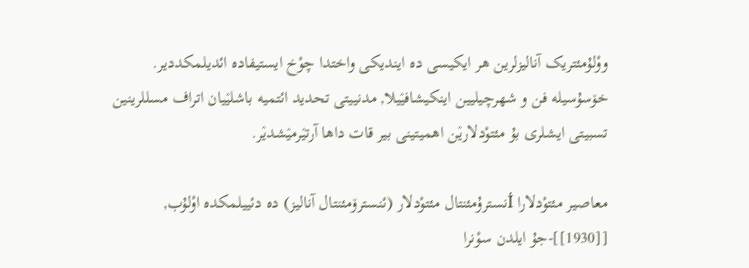ووْلۇمئتریک آنالیزلرین هر ایکیسی ده ایندیکی واختدا چوْخ ایستیفاده ائدیلمکددیر. خۆسۇسیله فن و شهرچیلیین اینکیشافیٛیلا, مدنییتی تحدید ائتمیه باشلیٛیان اتراف مسللرینین تسبیتی ایشلری بۇ مئتوْدلاریٛن اهمیتینی بیر قات داها آرتیٛرمیٛشدیٛر.

معاصیر مئتوْدلارا İنسترۇمئنتال مئتوْدلار (ئنسترۆمئنتال آنالیز) ده دئییلمکده اوْلۇب, [[1930]]-جۇ ایلدن سوْنرا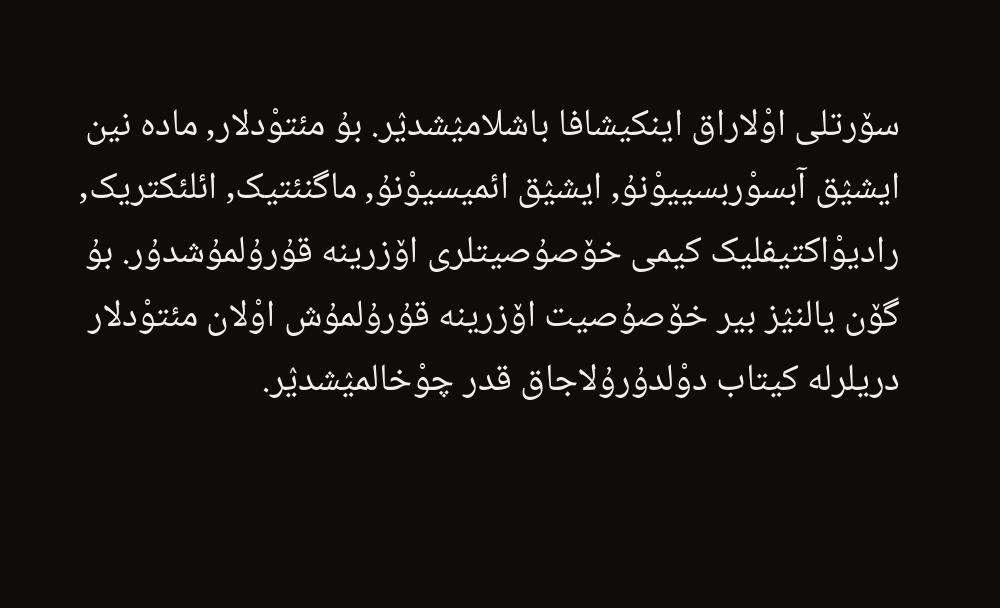سۆرتلی اوْلاراق اینکیشافا باشلامیٛشدیٛر. بۇ مئتوْدلار, ماده نین ایشیٛق آبسوْربسییوْنۇ, ایشیٛق ائمیسیوْنۇ, ماگنئتیک, ائلئکتریک, رادیوْاکتیفلیک کیمی خۆصۇصیتلری اۆزرینه قۇرۇلمۇشدۇر. بۇ گۆن یالنیٛز بیر خۆصۇصیت اۆزرینه قۇرۇلمۇش اوْلان مئتوْدلار دریلرله کیتاب دوْلدۇرۇلاجاق قدر چوْخالمیٛشدیٛر.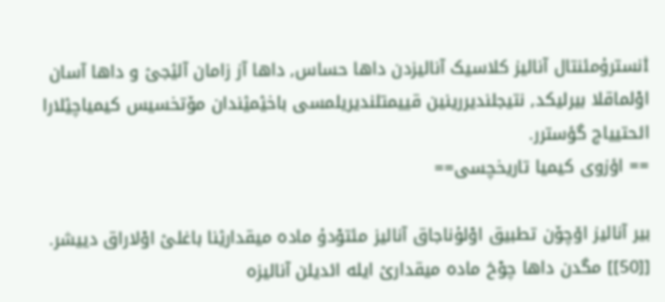İنسترۇمئنتال آنالیز کلاسیک آنالیزدن داها حساس, داها آز زامان آلیٛجیٛ و داها آسان اوْلماقلا بیرلیکد, نتیجلندیررینین قییمتلندیریلمسی باخیٛمیٛندان مۆتخسیس کیمیاچیٛلارا ائحتییاج گؤسترر.
== اؤزوی کیمیا تاریخچسی==

بیر آنالیز اۆچۆن تطبیق اوْلۇناجاق آنالیز مئتوْدۇ ماده میقداریٛنا باغلیٛ اوْلاراق دییشر. [[50]] مگدن داها چوْخ ماده میقداریٛ ایله ائدیلن آنالیزه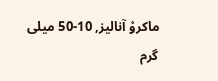ماکروْ آنالیز, 10-50 میلی گرم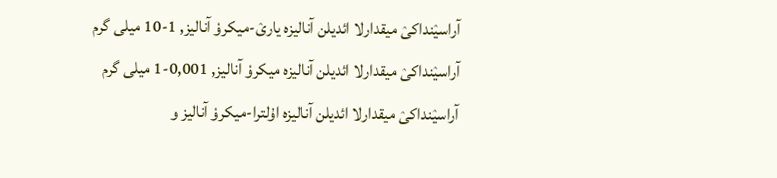آراسیٛنداکیٛ میقدارلا ائدیلن آنالیزه یاریٛ-میکروْ آنالیز, 1-10 میلی گرم آراسیٛنداکیٛ میقدارلا ائدیلن آنالیزه میکروْ آنالیز, 0,001-1 میلی گرم آراسیٛنداکیٛ میقدارلا ائدیلن آنالیزه اۇلترا-میکروْ آنالیز و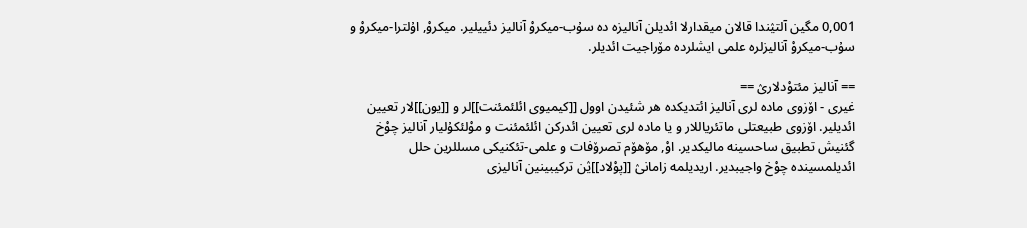0,001 مگین آلتیٛندا قالان میقدارلا ائدیلن آنالیزه ده سۇب-میکروْ آنالیز دئییلیر. میکروْ, اۇلترا-میکروْ و سۇب-میکروْ آنالیزلره علمی ایشلرده مۆراجیت ائدیلر.

== آنالیز مئتوْدلاریٛ ==
غیری - اۆزوی ماده لری آنالیز ائتدیکده هر شئیدن اوول [[کیمیوی ائلئمئنت]]لر و [[یون]]لار تعیین ائدیلیر. اۆزوی طبیعتلی ماتئریاللار و یا ماده لری تعیین ائدرکن ائلئمئنت و موْلئکۇلیار آنالیز چوْخ گئنیش تطبیق ساحسینه مالیکدیر. اوْ, مۆهۆم تصرۆفات و علمی-تئکنیکی مسللرین حلل ائدیلمسینده چوْخ واجیبدیر. اریدیلمه زامانیٛ [[پوْلاد]]یٛن ترکیبینین آنالیزی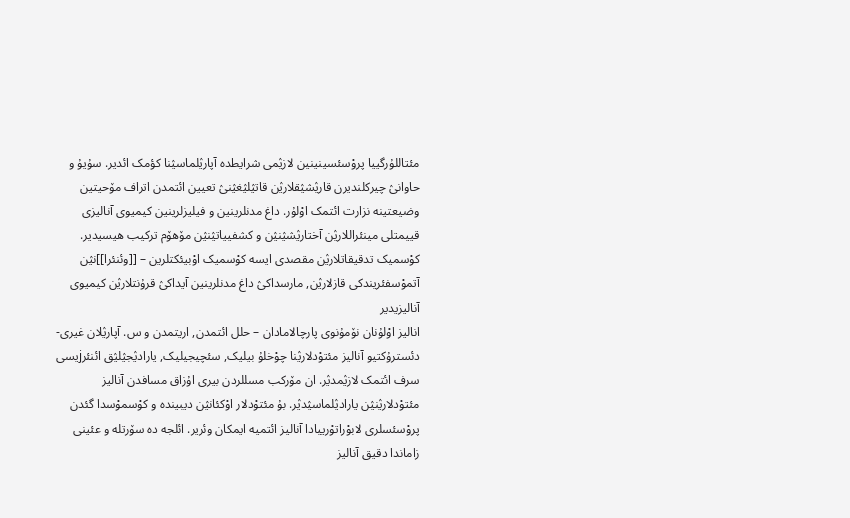مئتاللۇرگییا پروْسئسینینین لازیٛمی شرایطده آپاریٛلماسیٛنا کؤمک ائدیر. سۇیۇ و حاوانیٛ چیرکلندیرن قاریٛشیٛقلاریٛن قاتیٛلیٛغیٛنیٛ تعیین ائتمدن اتراف مۆحیتین وضیعتینه نزارت ائتمک اوْلۇر. داغ مدنلرینین و فیلیزلرینین کیمیوی آنالیزی قییمتلی مینئراللاریٛن آختاریٛشیٛنیٛن و کشفییاتیٛنیٛن مۆهۆم ترکیب هیسیدیر. کوْسمیک تدقیقاتلاریٛن مقصدی ایسه کوْسمیک اوْبیئکتلرین – [[وئنئرا]]نیٛن آتموْسفئریندکی قازلاریٛن, مارسداکیٛ داغ مدنلرینین آیداکیٛ قرۇنتلاریٛن کیمیوی آنالیزیدیر
انالیز اوْلۇنان نۆمۇنوی پارچالامادان – حلل ائتمدن, اریتمدن و س. آپاریٛلان غیری-دئسترۇکتیو آنالیز مئتوْدلاریٛنا چوْخلۇ بیلیک, سئچیجیلیک, یارادیٛجیٛلیٛق ائنئرjیسی سرف ائتمک لازیٛمدیٛر. ان مۆرکب مسللردن بیری اۇزاق مسافدن آنالیز مئتوْدلاریٛنیٛن یارادیٛلماسیٛدیٛر. بۇ مئتوْدلار اوْکئانیٛن دیبینده و کوْسموْسدا گئدن پروْسئسلری لابوْراتوْرییادا آنالیز ائتمیه ایمکان وئریر. ائلجه ده سۆرتله و عئینی زاماندا دقیق آنالیز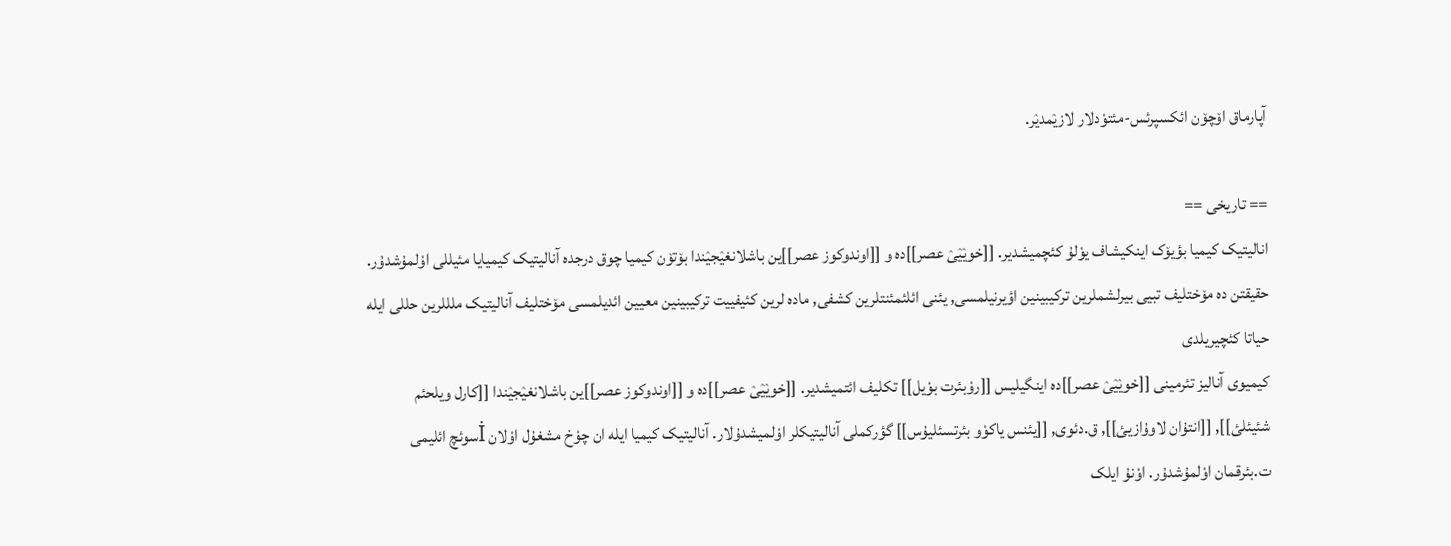آپارماق اۆچۆن ائکسپرئس-مئتوْدلار لازیٛمدیٛر.

== تاریخی ==
انالیتیک کیمیا بؤیۆک اینکیشاف یوْلۇ کئچمیشدیر. [[خویٛیٛیٛ عصر]]ده و [[اوندوکوز عصر]]ین باشلانغیٛجیٛندا بۆتۆن کیمیا چوق درجده آنالیتیک کیمیایا مئیللی اوْلمۇشدۇر. حقیقتن ده مۆختلیف تبیی بیرلشملرین ترکیبینین اؤیرنیلمسی, یئنی ائلئمئنتلرین کشفی, ماده لرین کئیفییت ترکیبینین معیین ائدیلمسی مۆختلیف آنالیتیک ملللرین حللی ایله حیاتا کئچیریلدی
کیمیوی آنالیز تئرمینی [[خویٛیٛیٛ عصر]]ده اینگیلیس [[روْبئرت بوْیل]] تکلیف ائتمیشدیر. [[خویٛیٛیٛ عصر]]ده و [[اوندوکوز عصر]]ین باشلانغیٛجیٛندا [[کارل ویلحئم شئیئلئ]], [[انتۇان لاوۇازیئ]], ق.دئوی, [[یئنس یاکوْو بئرتسئلیۇس]] گؤرکملی آنالیتیکلر اوْلمیشدۇلار. آنالیتیک کیمیا ایله ان چوْخ مشغۇل اوْلان İسوئچ ائلیمی ت.بئرقمان اوْلمۇشدۇر. اوْنۇ ایلک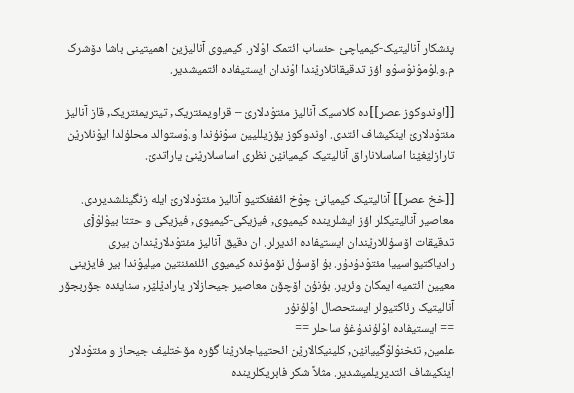پئشکار آنالیتیک-کیمیاچیٛ حئساب ائتمک اوْلار. کیمیوی آنالیزین اهمیتینی باشا دۆشرک م.و.لوْموْنوْسوْو اؤز تدقیقاتلاریٛندا اوْندان ایستیفاده ائتمیشدیر.

[[اوندوکوز عصر]]ده کلاسیک آنالیز مئتوْدلاریٛ – قراویمئتریک, تیتریمئتریک, قاز آنالیز مئتوْدلاریٛ اینکیشاف ائتدی. اوندوکوز یۆزیللیین سوْنۇندا و.وْستوالد محلۇلدا ایوْنلاریٛن تارازلیٛغیٛنا اساسلاناراق آنالیتیک کیمیانیٛن نظری اساسلاریٛنیٛ یاراتدیٛ.

[[خخ عصر]] آنالیتیک کیمیانیٛ چوْخ ائففئکتیو آنالیز مئتوْدلاریٛ ایله زنگینلشدیردی. معاصیر آنالیتیکلر اؤز ایشلرینده کیمیوی, فیزیکی-کیمیوی, فیزیکی و حتتا بیوْلوْjی تدقیقات اۆسۇللاریٛندان ایستیفاده ائدیرلر. ان دقیق آنالیز مئتوْدلاریٛندان بیری رادیاکتیواسییا مئتوْدۇدۇر. بۇ اۆسۇل نۆمۇنده کیمیوی ائلئمئنتین میلیوْندا بیر فایزینی معیین ائتمیه ایمکان وئریر. بۇنۇن اۆچۆن معاصیر جیحازلار یارادیٛلیٛر, سنایئده جۆربجۆر آنالیتیک رئاکتیولر ایستحصال اوْلۇنۇر
== ایستیفاده اوْلۇندۇغۇ ساحلر ==
علمین, تئخنوْلوْگییانیٛن, کلینیکالاریٛن ائحتییاجلاریٛنا گؤره مۆختلیف جیحاز و مئتوْدلار اینکیشاف ائتدیریلمیشدیر. مثلاً شکر فابریکلرینده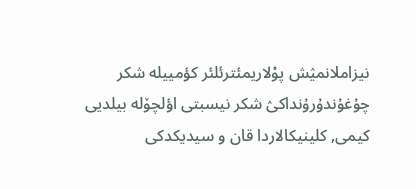نیزاملانمیٛش پوْلاریمئترئلئر کؤمییله شکر چۇغۇندۇرۇنداکیٛ شکر نیسبتی اؤلچۆله بیلدیی کیمی, کلینیکالاردا قان و سیدیکدکی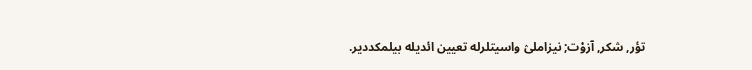تؤر, شکر, آزوْت; نیزاملیٛ واسیتلرله تعیین ائدیله بیلمکددیر.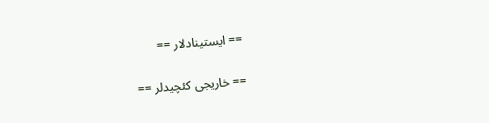== ایستینادلار ==

== خاریجی کئچیدلر ==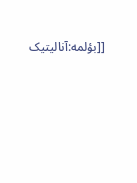[[بؤلمه:آنالیتیک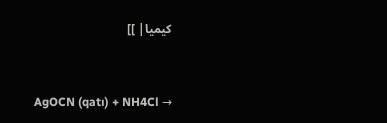کیمیا| ]]


AgOCN (qatı) + NH4Cl →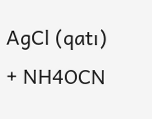AgCl (qatı) + NH4OCN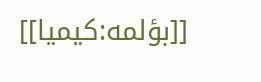[[بؤلمه:کیمیا]]